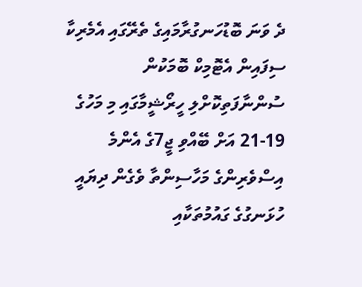ދެ ވަނަ ބޮޑުހަނގުރާމައިގެ ތެރޭގައި އެމެރިކާ ސިފައިން އެޓޮމިކް ބޮމަކުން ސުންނާފަތިކޮށްލި ހީރޯޝީމާގައި މި މަހުގެ 19-21 އަށް ބޭއްވި ޖީ7ގެ އެންމެ އިސްވެރިންގެ މަހާސިންތާ ވެގެން ދިޔައީ ހުޅަނގުގެ ގައުމުތަކާއި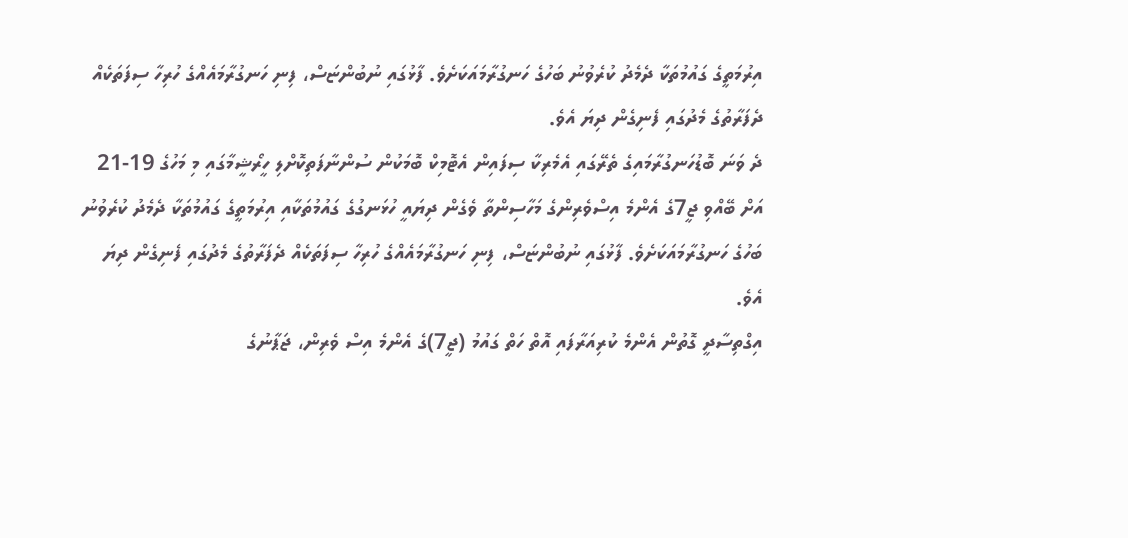އިރުމަތީގެ ގައުމުތަކާ ދެމެދު ކުރެވުނު ބަހުގެ ހަނގުރާމައަކަށެވެ. ފާޅުގައި ނުބުންޏަސް، ފިނި ހަނގުރާމައެއްގެ ހުރިހާ ސިފަތަކެއް ދެފަރާތުގެ މެދުގައި ފެނިގެން ދިޔަ އެވެ.
ދެ ވަނަ ބޮޑުހަނގުރާމައިގެ ތެރޭގައި އެމެރިކާ ސިފައިން އެޓޮމިކް ބޮމަކުން ސުންނާފަތިކޮށްލި ހީރޯޝީމާގައި މި މަހުގެ 19-21 އަށް ބޭއްވި ޖީ7ގެ އެންމެ އިސްވެރިންގެ މަހާސިންތާ ވެގެން ދިޔައީ ހުޅަނގުގެ ގައުމުތަކާއި އިރުމަތީގެ ގައުމުތަކާ ދެމެދު ކުރެވުނު ބަހުގެ ހަނގުރާމައަކަށެވެ. ފާޅުގައި ނުބުންޏަސް، ފިނި ހަނގުރާމައެއްގެ ހުރިހާ ސިފަތަކެއް ދެފަރާތުގެ މެދުގައި ފެނިގެން ދިޔަ އެވެ.
އިގްތިސާދީ ގޮތުން އެންމެ ކުރިއަރާފައި އޮތް ހަތް ގައުމު (ޖީ7)ގެ އެންމެ އިސް ވެރިން، ޖަޕާނުގެ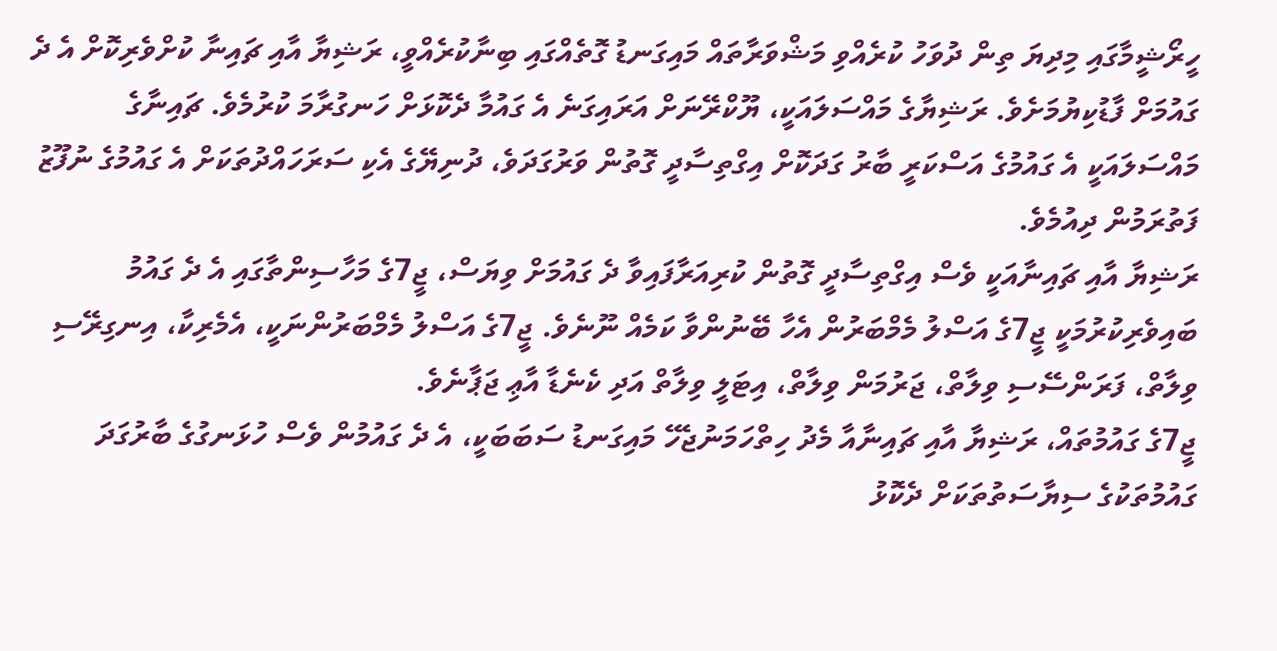ހީރޯޝީމާގައި މިދިޔަ ތިން ދުވަހު ކުރެއްވި މަޝްވަރާތައް މައިގަނޑު ގޮތެއްގައި ބިނާކުރެއްވީ، ރަޝިޔާ އާއި ޗައިނާ ކުށްވެރިކޮށް އެ ދެ ގައުމަށް ފާޑުކިޔުމަށެވެ. ރަޝިޔާގެ މައްސަލައަކީ، ޔޫކްރޭނަށް އަރައިގަނެ އެ ގައުމާ ދެކޮޅަށް ހަނގުރާމަ ކުރުމެވެ. ޗައިނާގެ މައްސަލައަކީ އެ ގައުމުގެ އަސްކަރީ ބާރު ގަދަކޮށް އިގްތިސާދީ ގޮތުން ވަރުގަދަވެ، ދުނިޔޭގެ އެކި ސަރަހައްދުތަކަށް އެ ގައުމުގެ ނުފޫޒު ފަތުރަމުން ދިއުމެވެ.
ރަޝިޔާ އާއި ޗައިނާއަކީ ވެސް އިގްތިސާދީ ގޮތުން ކުރިއަރާފައިވާ ދެ ގައުމަށް ވިޔަސް، ޖީ7ގެ މަހާސިންތާގައި އެ ދެ ގައުމު ބައިވެރިކުރުމަކީ ޖީ7ގެ އަސްލު މެމްބަރުން އެހާ ބޭނުންވާ ކަމެއް ނޫނެވެ. ޖީ7ގެ އަސްލު މެމްބަރުންނަކީ، އެމެރިކާ، އިނގިރޭސި ވިލާތް، ފަރަންސޭސި ވިލާތް، ޖަރުމަން ވިލާތް، އިޓަލީ ވިލާތް އަދި ކެނެޑާ އާޢި ޖަޕާނެވެ.
ޖީ7ގެ ގައުމުތައް، ރަޝިޔާ އާއި ޗައިނާއާ މެދު ހިތްހަމަނުޖެހޭ މައިގަނޑު ސަބަބަކީ، އެ ދެ ގައުމުން ވެސް ހުޅަނގުގެ ބާރުގަދަ ގައުމުތަކުގެ ސިޔާސަތުތަކަށް ދެކޮޅު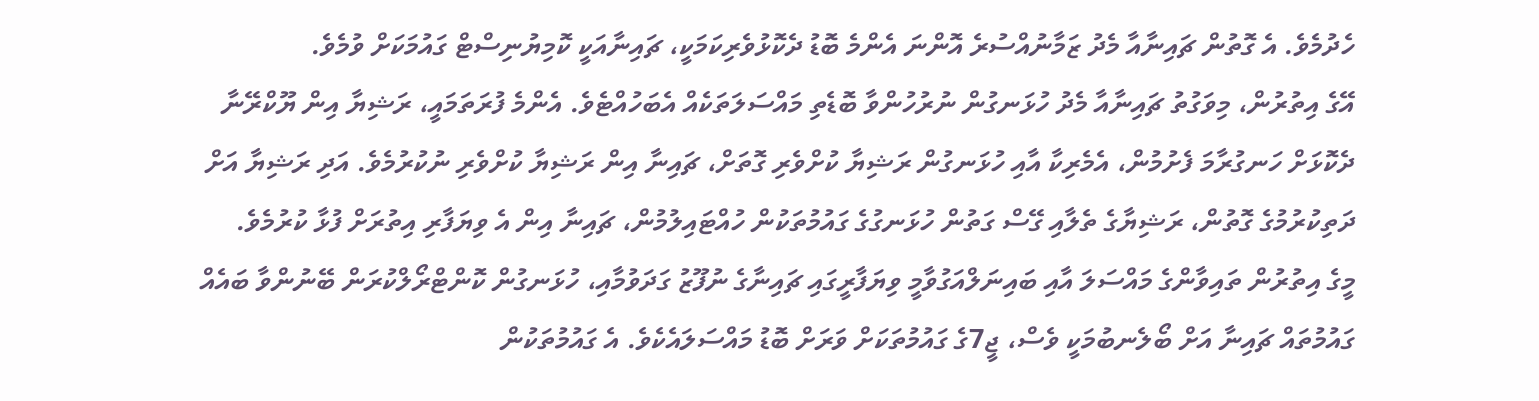ހެދުމެވެ. އެ ގޮތުން ޗައިނާއާ މެދު ޒަމާނުއްސުރެ އޮންނަ އެންމެ ބޮޑު ދެކޮޅުވެރިކަމަކީ، ޗައިނާއަކީ ކޮމިޔުނިސްޓް ގައުމަކަށް ވުމެވެ.
އޭގެ އިތުރުން، މިވަގުތު ޗައިނާއާ މެދު ހުޅަނގުން ނުރުހުންވާ ބޮޑެތި މައްސަލަތަކެއް އެބަހުއްޓެވެ. އެންމެ ފުރަތަމައީ، ރަޝިޔާ އިން ޔޫކްރޭނާ ދެކޮޅަށް ހަނގުރާމަ ފެށުމުން، އެމެރިކާ އާއި ހުޅަނގުން ރަޝިޔާ ކުށްވެރި ގޮތަށް، ޗައިނާ އިން ރަޝިޔާ ކުށްވެރި ނުކުރުމެވެ. އަދި ރަޝިޔާ އަށް ދަތިކުރުމުގެ ގޮތުން، ރަޝިޔާގެ ތެލާއި ގޭސް ގަތުން ހުޅަނގުގެ ގައުމުތަކުން ހުއްޓައިލުމުން، ޗައިނާ އިން އެ ވިޔަފާރި އިތުރަށް ފުޅާ ކުރުމެވެ.
މީގެ އިތުރުން ތައިވާންގެ މައްސަލަ އާއި ބައިނަލްއަގުވާމީ ވިޔަފާރީގައި ޗައިނާގެ ނުފޫޒު ގަދަވުމާއި، ހުޅަނގުން ކޮންޓްރޯލްކުރަން ބޭނުންވާ ބައެއް ގައުމުތައް ޗައިނާ އަށް ބޯލެނބުމަކީ ވެސް، ޖީ7ގެ ގައުމުތަކަށް ވަރަށް ބޮޑު މައްސަލައެކެވެ. އެ ގައުމުތަކުން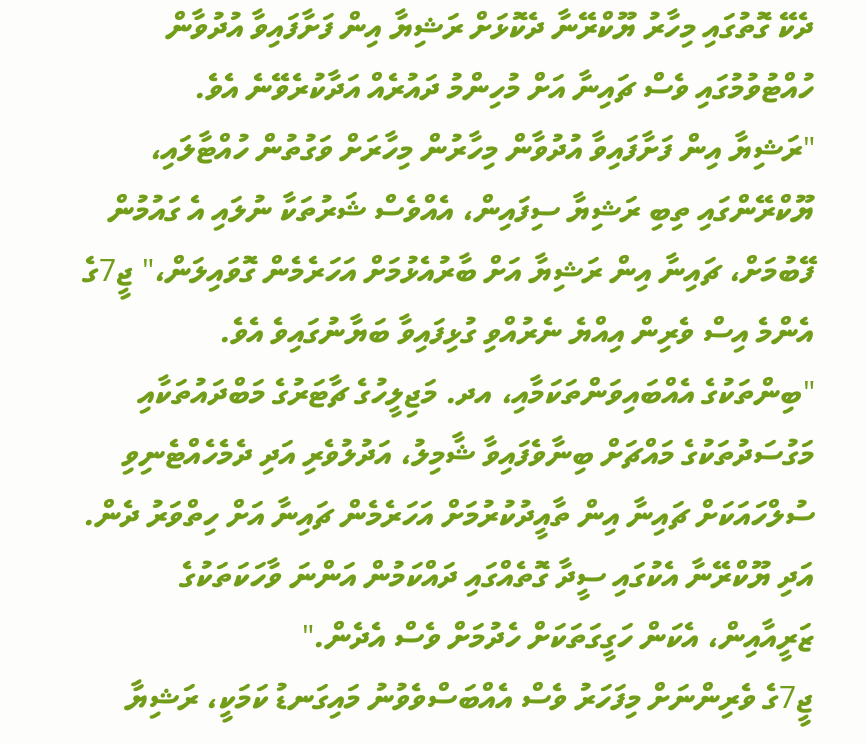ދެކޭ ގޮތުގައި މިހާރު ޔޫކްރޭނާ ދެކޮޅަށް ރަޝިޔާ އިން ފަށާފައިވާ އުދުވާން ހުއްޓުވުމުގައި ވެސް ޗައިނާ އަށް މުހިންމު ދައުރެއް އަދާކުރެވޭނެ އެވެ.
"ރަޝިޔާ އިން ފަށާފައިވާ އުދުވާން މިހާރުން މިހާރަށް ވަގުތުން ހުއްޓާލައި، ޔޫކްރޭންގައި ތިބި ރަޝިޔާ ސިފައިން، އެއްވެސް ޝަރުތަކާ ނުލައި އެ ގައުމުން ފޭބުމަށް، ޗައިނާ އިން ރަޝިޔާ އަށް ބާރުއެޅުމަށް އަހަރެމެން ގޮވައިލަން،" ޖީ7ގެ އެންމެ އިސް ވެރިން އިއްޔެ ނެރުއްވި ގުޅިފައިވާ ބަޔާނުގައިވެ އެވެ.
"ބިންތަކުގެ އެއްބައިވަންތަކަމާއި، އދ. މަޖިލީހުގެ ޗާޓަރުގެ މަބްދައުތަކާއި މަގުސަދުތަކުގެ މައްޗަށް ބިނާވެފައިވާ ޝާމިލު، އަދުލުވެރި އަދި ދެމެހެއްޓެނިވި ސުލްހައަކަށް ޗައިނާ އިން ތާއީދުކުރުމަށް އަހަރެމެން ޗައިނާ އަށް ހިތްވަރު ދެން. އަދި ޔޫކްރޭނާ އެކުގައި ސީދާ ގޮތެއްގައި ދައްކަމުން އަންނަ ވާހަކަތަކުގެ ޒަރީއާއިން، އެކަން ހަގީގަތަކަށް ހެދުމަށް ވެސް އެދެން."
ޖީ7ގެ ވެރިންނަށް މިފަހަރު ވެސް އެއްބަސްވެވުނު މައިގަނޑު ކަމަކީ، ރަޝިޔާ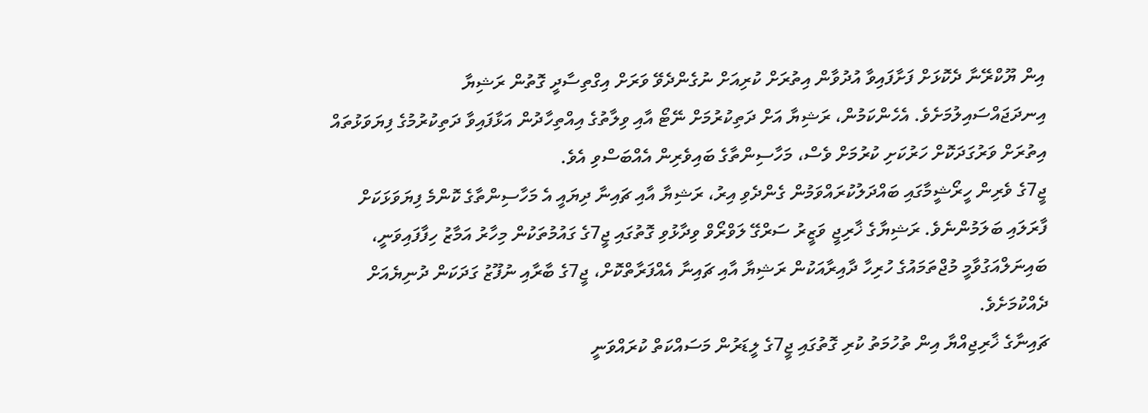އިން ޔޫކްރޭނާ ދެކޮޅަށް ފަށާފައިވާ އުދުވާން އިތުރަށް ކުރިއަށް ނުގެންދެވޭ ވަރަށް އިގްތިސާދީ ގޮތުން ރަޝިޔާ އިނދަޖައްސައިލުމަށެވެ. އެހެންކަމުން، ރަޝިޔާ އަށް ދަތިކުރުމަށް ނޭޓޯ އާއި ވިލާތުގެ އިއްތިހާދުން އަޅާފައިވާ ދަތިކުރުމުގެ ފިޔަވަޅުތައް އިތުރަށް ވަރުގަދަކޮށް ހަރުކަށި ކުރުމަށް ވެސް، މަހާސިންތާގެ ބައިވެރިން އެއްބަސްވި އެވެ.
ޖީ7ގެ ވެރިން ހީރޯޝީމާގައި ބައްދަލުކުރައްވަމުން ގެންދެވި އިރު، ރަޝިޔާ އާއި ޗައިނާ ދިޔައީ އެ މަހާސިންތާގެ ކޮންމެ ފިޔަވަޅަކަށް ފާރަލައި ބަލަމުންނެވެ. ރަޝިޔާގެ ޚާރިޖީ ވަޒީރު ސަރްގޭ ލަވްރޯވް ވިދާޅުވި ގޮތުގައި ޖީ7ގެ ގައުމުތަކުން މިހާރު އަމާޒު ހިފާފައިވަނީ، ބައިނަލްއަގުވާމީ މުޖްތަމައުގެ ހުރިހާ ދާއިރާއަކުން ރަޝިޔާ އާއި ޗައިނާ އެއްފަރާތްކޮށް، ޖީ7ގެ ބާރާއި ނުފޫޒު ގަދަކަން ދުނިޔެއަށް ދެއްކުމަށެވެ.
ޗައިނާގެ ޚާރިޖިއްޔާ އިން ތުހުމަތު ކުރި ގޮތުގައި ޖީ7ގެ ލީޑަރުން މަސައްކަތް ކުރައްވަނީ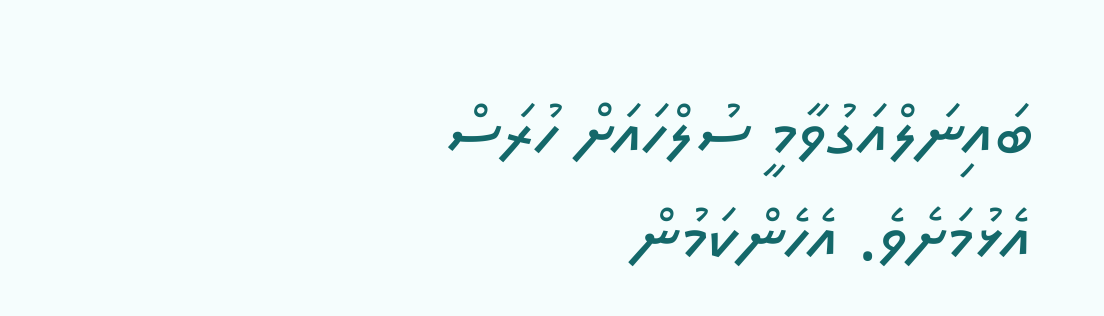ބައިނަލްއަގުވާމީ ސުލްހައަށް ހުރަސް އެޅުމަށެވެ. އެހެންކަމުން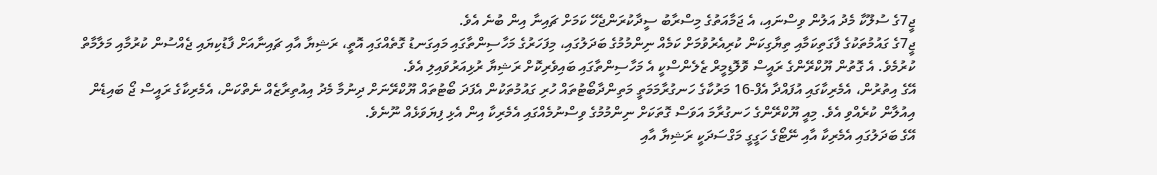ޖީ7ގެ ސުލޫކާ މެދު އަލުން ވިސްނައި، އެ ޖަމާއަތުގެ މިސްރާބު ސީދާކުރަންޖެހޭ ކަމަށް ޗައިނާ އިން ބުނެ އެވެ.
ޖީ7ގެ ގައުމުތަކުގެ ފާގަތިކަމާއި ތިޔާގިކަން ކުރިއެރުވުމަށް ކަމެއް ނިންމުމުގެ ބަދަލުގައި، މިފަހަރުގެ މަހާސިންތާގައި މައިގަނޑު ގޮތެއްގައި އޮތީ، ރަޝިޔާ އާއި ޗައިނާއަށް ފާޑުކިޔައި ޖެއްސުން ކުރުމާއި މަލާމާތް ކުރުމެވެ. އެ ގޮތުން ޔޫކްރޭންގެ ރައީސް ވޮލޮޑިމީރް ޒެލެންސްކީ އެ މަހާސިންތާގައި ބައިވެރިކޮށް ރަޝިޔާ ރުޅިއަރުވައިލި އެވެ.
އޭގެ އިތުރުން، އެމެރިކާގައި އުފައްދާ އެފް-16 މަރުކާގެ ހަނގުރާމަމަތީ މަތިންދާބޯޓުތައް ހުރި ގައުމުތަކުން އެފަދަ ބޯޓުތައް ޔޫކްރޭނަށް ދިނުމާ މެދު އިއުތިރާޒެއް ނެތްކަން، އެމެރިކާގެ ރައީސް ޖޯ ބައިޑެން އިއުލާން ކުރެއްވި އެވެ. މިއީ ޔޫކްރޭންގެ ހަނގުރާމަ އަވަސް ގޮތަކަށް ނިންމުމުގެ ވިސްނުމެއްގައި އެމެރިކާ އިން އެޅި ފިޔަވަޅެއް ނޫނެވެ.
އޭގެ ބަދަލުގައި އެމެރިކާ އާއި ނޭޓޯގެ ހަގީގީ މަގްސަދަކީ ރަޝިޔާ އާއި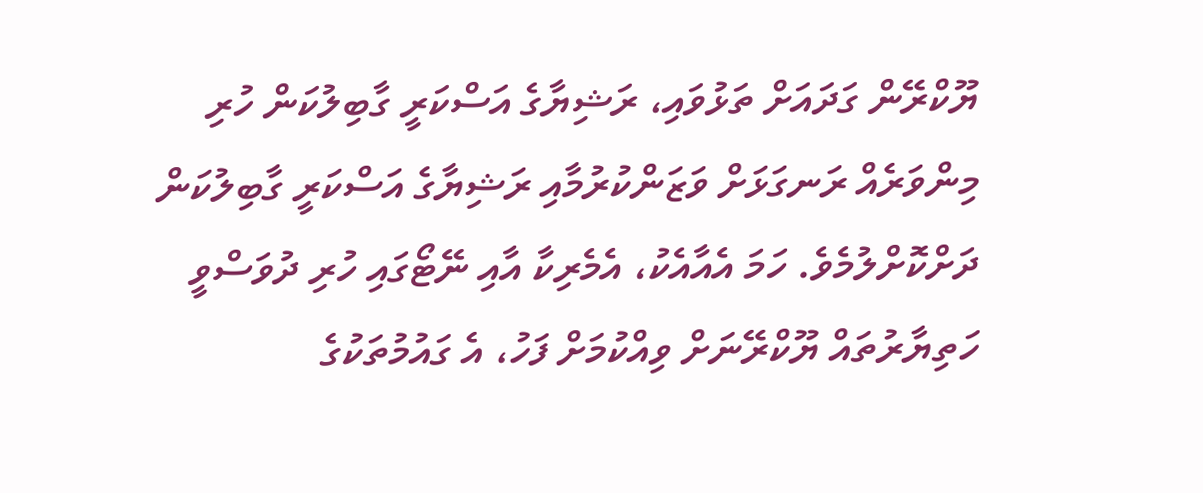ޔޫކްރޭން ގަދައަށް ތަޅުވައި، ރަޝިޔާގެ އަސްކަރީ ގާބިލުކަން ހުރި މިންވަރެއް ރަނގަޅަށް ވަޒަންކުރުމާއި ރަޝިޔާގެ އަސްކަރީ ގާބިލުކަން ދަށްކޮށްލުމެވެ. ހަމަ އެއާއެކު، އެމެރިކާ އާއި ނޭޓޯގައި ހުރި ދުވަސްވީ ހަތިޔާރުތައް ޔޫކްރޭނަށް ވިއްކުމަށް ފަހު، އެ ގައުމުތަކުގެ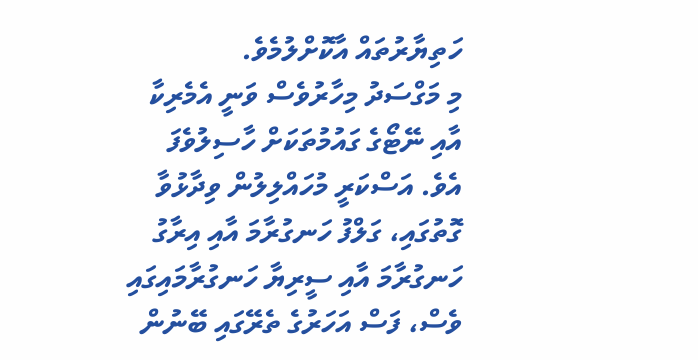ހަތިޔާރުތައް އާކޮށްލުމެވެ.
މި މަގްސަދު މިހާރުވެސް ވަނީ އެމެރިކާ އާއި ނޭޓޯގެ ގައުމުތަކަށް ހާސިލުވެފަ އެވެ. އަސްކަރީ މުހައްލިލުން ވިދާޅުވާ ގޮތުގައި، ގަލްފު ހަނގުރާމަ އާއި އިރާގު ހަނގުރާމަ އާއި ސީރިޔާ ހަނގުރާމައިގައި ވެސް، ފަސް އަހަރުގެ ތެރޭގައި ބޭނުން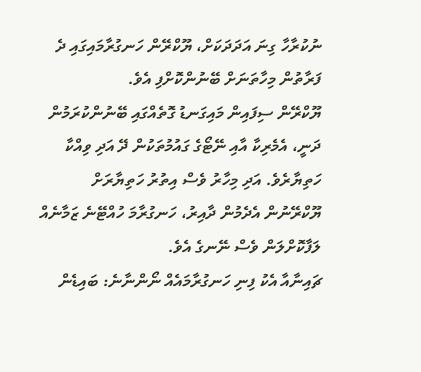ނުކުރާހާ ގިނަ އަދަދަކަށް، ޔޫކްރޭން ހަނގުރާމައިގައި ދެ ފަރާތުން މިހާތަނަށް ބޭނުންކޮށްފި އެވެ.
ޔޫކްރޭން ސިފައިން މައިގަނޑު ގޮތެއްގައި ބޭނުންކުރަމުން ދަނީ، އެމެރިކާ އާއި ނޭޓޯގެ ގައުމުތަކުން ދޭ އަދި ވިއްކާ ހަތިޔާރެވެ. އަދި މިހާރު ވެސް އިތުރު ހަތިޔާރަށް ޔޫކްރޭނުން އެދެމުން ދާއިރު، ހަނގުރާމަ ހުއްޓޭނެ ޒަމާނެއް ލަފާކޮށްލަން ވެސް ނޭނގެ އެވެ.
ޗައިނާއާ އެކު ފިނި ހަނގުރާމައެއް ނޯންނާނެ: ބައިޑެން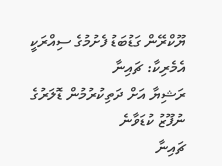ޔޫކްރޭން ގަޑުބަޑު ފެށުމުގެ ސިއްރަކީ އެމެރިކާ: ޗައިނާ
ރަޝިޔާ އަށް ދަތިކުރުމުން ޑޮލަރުގެ ނުފޫޒު ކުޑަވާނެ
ޗައިނާ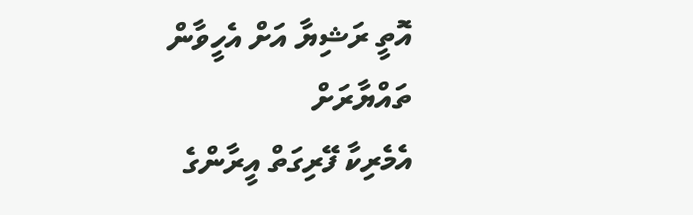އޮތީ ރަޝިޔާ އަށް އެހީވާން ތައްޔާރަށް
އެމެރިކާ ފޭރިގަތް އީރާންގެ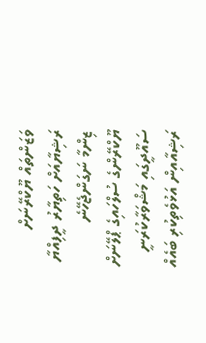ވަޒަންތައް ޔޫކްރޭނަށް
ރަޝިޔާއަށް ހަތިޔާރު ދީފިއްޔާ ޒިންމާ ނަގަންޖެހޭނެ
ޔޫކްރޭންގެ ސުލްހައިގެ ޕްލޭނަށް ސައޫދީގައި މަޝްވަރާކުރަނީ
ރަޝިއާއިން އަޅުވެތިކުރި ބައެއް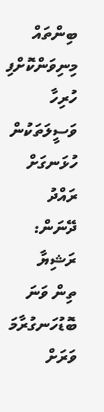ބިންތައް މިނިވަންކޮށްފި
ހުރިހާ ވަސީލަތަކުން ހުޅަނގަށް ރައްދު ދޭނަން: ރަޝިޔާ
ތިން ވަނަ ބޮޑުހަނގުރާމަ ވަރަށް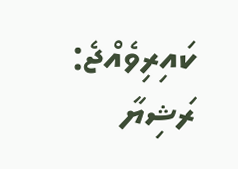ކައިރިވެއްޖެ: ރަޝިޔާ